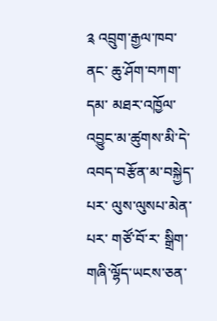༉ འབྲུག་རྒྱལ་ཁབ་ནང་ ཆུ་ཤོག་བཀག་དམ་ མཐར་འཁྱོལ་འབྱུང་མ་ཚུགས་མི་དེ་ འབད་བརྩོན་མ་བསྐྱེད་པར་ ལུས་ལུསཔ་མེན་པར་ གཙོ་བོ་ར་ སྒྲིག་གཞི་ལྷོད་ཡངས་ཅན་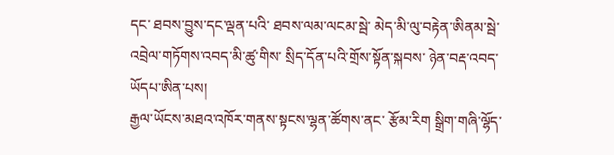དང་ ཐབས་བྱུས་དང་ལྡན་པའི་ ཐབས་ལམ་ལངམ་སྦེ་ མེད་མི་ལུ་བརྟེན་ཨིནམ་སྦེ་ འབྲེལ་གཏོགས་འབད་མི་ཚུ་གིས་ སྲིད་དོན་པའི་གྲོས་སྟོན་སྐབས་ ཉེན་བརྡ་འབད་ཡོདཔ་ཨིན་པས།
རྒྱལ་ཡོངས་མཐའ་འཁོར་གནས་སྟངས་ལྷན་ཚོགས་ནང་ རྩོམ་རིག སྒྲིག་གཞི་ལྷོད་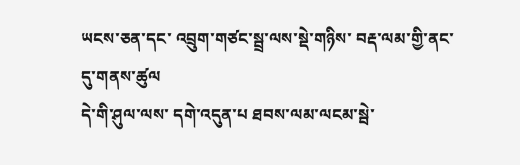ཡངས་ཅན་དང་ འབྲུག་གཙང་སྦྲ་ལས་སྡེ་གཉིས་ བརྡ་ལམ་གྱི་ནང་དུ་གནས་ཚུལ
དེ་གི་ཤུལ་ལས་ དགེ་འདུན་པ ཐབས་ལམ་ལངམ་སྦེ་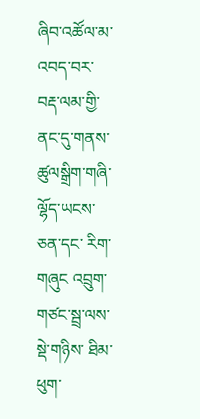ཞིབ་འཚོལ་མ་འབད་བར་ བརྡ་ལམ་གྱི་ནང་དུ་གནས་ཚུལསྒྲིག་གཞི་ལྷོད་ཡངས་ཅན་དང་ རིག་གཞུང འབྲུག་གཙང་སྦྲ་ལས་སྡེ་གཉིས་ ཐིམ་ཕུག་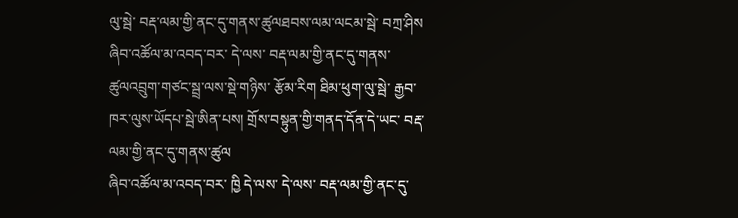ལུ་སྦེ་ བརྡ་ལམ་གྱི་ནང་དུ་གནས་ཚུལཐབས་ལམ་ལངམ་སྦེ་ བཀྲ་ཤིས ཞིབ་འཚོལ་མ་འབད་བར་ དེ་ལས་ བརྡ་ལམ་གྱི་ནང་དུ་གནས་ཚུལའབྲུག་གཙང་སྦྲ་ལས་སྡེ་གཉིས་ རྩོམ་རིག ཐིམ་ཕུག་ལུ་སྦེ་ རྒྱབ་ཁར་ལུས་ཡོདཔ་སྦེ་ཨིན་པས། གྲོས་བསྟུན་གྱི་གནད་དོན་དེ་ཡང་ བརྡ་ལམ་གྱི་ནང་དུ་གནས་ཚུལ
ཞིབ་འཚོལ་མ་འབད་བར་ ཁྱི དེ་ལས་ དེ་ལས་ བརྡ་ལམ་གྱི་ནང་དུ་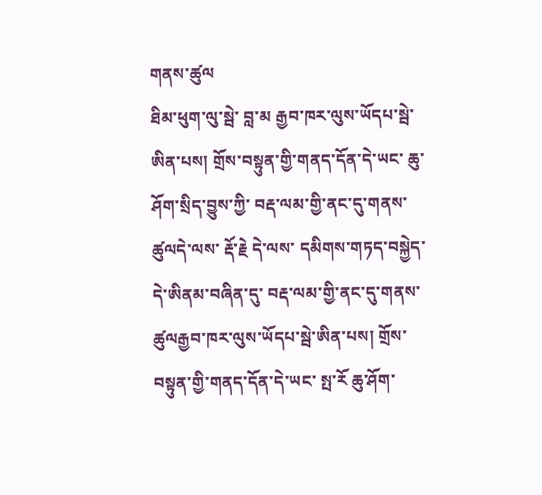གནས་ཚུལ
ཐིམ་ཕུག་ལུ་སྦེ་ བླ་མ རྒྱབ་ཁར་ལུས་ཡོདཔ་སྦེ་ཨིན་པས། གྲོས་བསྟུན་གྱི་གནད་དོན་དེ་ཡང་ ཆུ་ཤོག་སྲིད་བྱུས་ཀྱི་ བརྡ་ལམ་གྱི་ནང་དུ་གནས་ཚུལདེ་ལས་ རྡོ་རྗེ དེ་ལས་ དམིགས་གཏད་བསྐྱེད་དེ་ཨིནམ་བཞིན་དུ་ བརྡ་ལམ་གྱི་ནང་དུ་གནས་ཚུལརྒྱབ་ཁར་ལུས་ཡོདཔ་སྦེ་ཨིན་པས། གྲོས་བསྟུན་གྱི་གནད་དོན་དེ་ཡང་ སྤ་རོ ཆུ་ཤོག་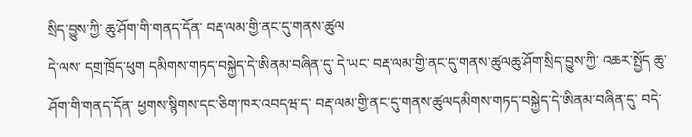སྲིད་བྱུས་ཀྱི་ ཆུ་ཤོག་གི་གནད་དོན་ བརྡ་ལམ་གྱི་ནང་དུ་གནས་ཚུལ
དེ་ལས་ དགྲ་ཁྲོད་ཕུག དམིགས་གཏད་བསྐྱེད་དེ་ཨིནམ་བཞིན་དུ་ དེ་ཡང་ བརྡ་ལམ་གྱི་ནང་དུ་གནས་ཚུལཆུ་ཤོག་སྲིད་བྱུས་ཀྱི་ འཆར་སྤྱོད ཆུ་ཤོག་གི་གནད་དོན་ ཕྱགས་སྙིགས་དང་ཅིག་ཁར་འབདཝ་ད་ བརྡ་ལམ་གྱི་ནང་དུ་གནས་ཚུལདམིགས་གཏད་བསྐྱེད་དེ་ཨིནམ་བཞིན་དུ་ བདེ་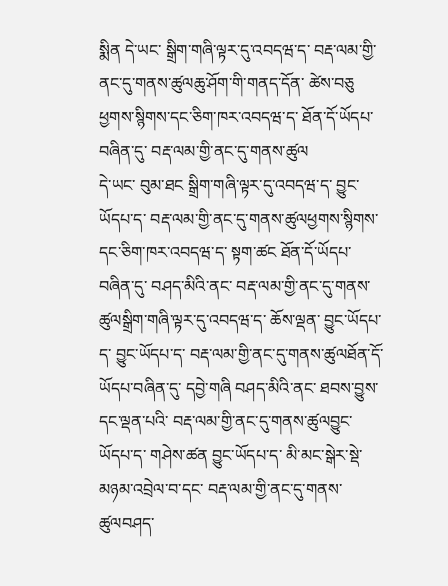སྨིན དེ་ཡང་ སྒྲིག་གཞི་ལྟར་དུ་འབདཝ་ད་ བརྡ་ལམ་གྱི་ནང་དུ་གནས་ཚུལཆུ་ཤོག་གི་གནད་དོན་ ཚེས་བཅུ ཕྱགས་སྙིགས་དང་ཅིག་ཁར་འབདཝ་ད་ ཐོན་དོ་ཡོདཔ་བཞིན་དུ་ བརྡ་ལམ་གྱི་ནང་དུ་གནས་ཚུལ
དེ་ཡང་ བུམ་ཐང སྒྲིག་གཞི་ལྟར་དུ་འབདཝ་ད་ བྱུང་ཡོདཔ་ད་ བརྡ་ལམ་གྱི་ནང་དུ་གནས་ཚུལཕྱགས་སྙིགས་དང་ཅིག་ཁར་འབདཝ་ད་ སྟག་ཚང ཐོན་དོ་ཡོདཔ་བཞིན་དུ་ བཤད་མིའི་ནང་ བརྡ་ལམ་གྱི་ནང་དུ་གནས་ཚུལསྒྲིག་གཞི་ལྟར་དུ་འབདཝ་ད་ ཆོས་ལྡན་ བྱུང་ཡོདཔ་ད་ བྱུང་ཡོདཔ་ད་ བརྡ་ལམ་གྱི་ནང་དུ་གནས་ཚུལཐོན་དོ་ཡོདཔ་བཞིན་དུ་ དབྱེ་གཞི བཤད་མིའི་ནང་ ཐབས་བྱུས་དང་ལྡན་པའི་ བརྡ་ལམ་གྱི་ནང་དུ་གནས་ཚུལབྱུང་ཡོདཔ་ད་ གཤེས་ཚན བྱུང་ཡོདཔ་ད་ མི་མང་སྒེར་སྡེ་མཉམ་འབྲེལ་བ་དང་ བརྡ་ལམ་གྱི་ནང་དུ་གནས་ཚུལབཤད་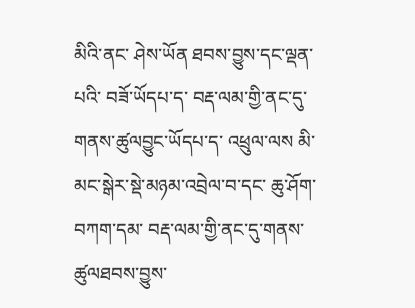མིའི་ནང་ ཤེས་ཡོན ཐབས་བྱུས་དང་ལྡན་པའི་ བཟོ་ཡོདཔ་ད་ བརྡ་ལམ་གྱི་ནང་དུ་གནས་ཚུལབྱུང་ཡོདཔ་ད་ འཕྲུལ་ལས མི་མང་སྒེར་སྡེ་མཉམ་འབྲེལ་བ་དང་ ཆུ་ཤོག་བཀག་དམ་ བརྡ་ལམ་གྱི་ནང་དུ་གནས་ཚུལཐབས་བྱུས་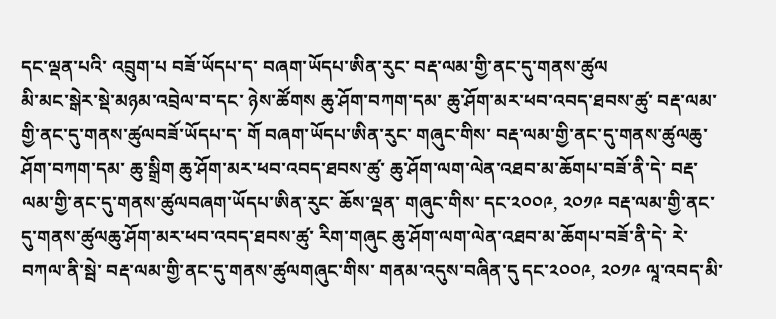དང་ལྡན་པའི་ འབྲུག་པ བཟོ་ཡོདཔ་ད་ བཞག་ཡོདཔ་ཨིན་རུང་ བརྡ་ལམ་གྱི་ནང་དུ་གནས་ཚུལ
མི་མང་སྒེར་སྡེ་མཉམ་འབྲེལ་བ་དང་ ཉེས་ཚོགས ཆུ་ཤོག་བཀག་དམ་ ཆུ་ཤོག་མར་ཕབ་འབད་ཐབས་ཚུ་ བརྡ་ལམ་གྱི་ནང་དུ་གནས་ཚུལབཟོ་ཡོདཔ་ད་ གོ བཞག་ཡོདཔ་ཨིན་རུང་ གཞུང་གིས་ བརྡ་ལམ་གྱི་ནང་དུ་གནས་ཚུལཆུ་ཤོག་བཀག་དམ་ ཆུ་སྒྲིག ཆུ་ཤོག་མར་ཕབ་འབད་ཐབས་ཚུ་ ཆུ་ཤོག་ལག་ལེན་འཐབ་མ་ཆོགཔ་བཟོ་ནི་དེ་ བརྡ་ལམ་གྱི་ནང་དུ་གནས་ཚུལབཞག་ཡོདཔ་ཨིན་རུང་ ཆོས་ལྡན་ གཞུང་གིས་ དང་༢༠༠༩, ༢༠༡༩ བརྡ་ལམ་གྱི་ནང་དུ་གནས་ཚུལཆུ་ཤོག་མར་ཕབ་འབད་ཐབས་ཚུ་ རིག་གཞུང ཆུ་ཤོག་ལག་ལེན་འཐབ་མ་ཆོགཔ་བཟོ་ནི་དེ་ རེ་བཀལ་ནི་སྦེ་ བརྡ་ལམ་གྱི་ནང་དུ་གནས་ཚུལགཞུང་གིས་ གནམ་འདུས་བཞིན་དུ དང་༢༠༠༩, ༢༠༡༩ ལཱ་འབད་མི་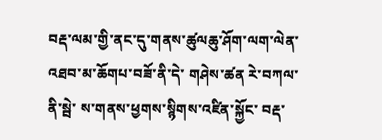བརྡ་ལམ་གྱི་ནང་དུ་གནས་ཚུལཆུ་ཤོག་ལག་ལེན་འཐབ་མ་ཆོགཔ་བཟོ་ནི་དེ་ གཤེས་ཚན རེ་བཀལ་ནི་སྦེ་ ས་གནས་ཕྱགས་སྙིགས་འཛིན་སྐྱོང་ བརྡ་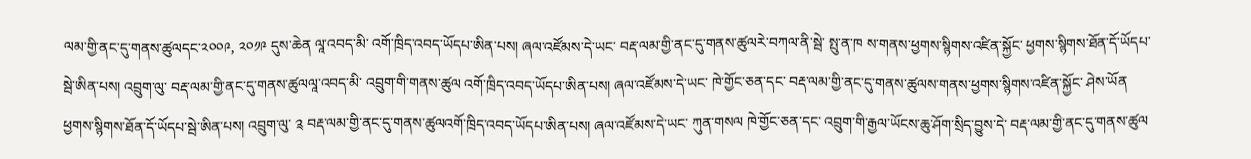ལམ་གྱི་ནང་དུ་གནས་ཚུལདང་༢༠༠༩, ༢༠༡༩ དུས་ཆེན ལཱ་འབད་མི་ འགོ་ཁྲིད་འབད་ཡོདཔ་ཨིན་པས། ཞལ་འཛོམས་དེ་ཡང་ བརྡ་ལམ་གྱི་ནང་དུ་གནས་ཚུལརེ་བཀལ་ནི་སྦེ་ སྤུ་ན་ཁ ས་གནས་ཕྱགས་སྙིགས་འཛིན་སྐྱོང་ ཕྱགས་སྙིགས་ཐོན་དོ་ཡོདཔ་སྦེ་ཨིན་པས། འབྲུག་ལུ་ བརྡ་ལམ་གྱི་ནང་དུ་གནས་ཚུལལཱ་འབད་མི་ འབྲུག་གི་གནས་ཚུལ འགོ་ཁྲིད་འབད་ཡོདཔ་ཨིན་པས། ཞལ་འཛོམས་དེ་ཡང་ ཁེ་གྱོང་ཅན་དང་ བརྡ་ལམ་གྱི་ནང་དུ་གནས་ཚུལས་གནས་ཕྱགས་སྙིགས་འཛིན་སྐྱོང་ ཤེས་ཡོན ཕྱགས་སྙིགས་ཐོན་དོ་ཡོདཔ་སྦེ་ཨིན་པས། འབྲུག་ལུ་ ༉ བརྡ་ལམ་གྱི་ནང་དུ་གནས་ཚུལའགོ་ཁྲིད་འབད་ཡོདཔ་ཨིན་པས། ཞལ་འཛོམས་དེ་ཡང་ ཀུན་གསལ ཁེ་གྱོང་ཅན་དང་ འབྲུག་གི་རྒྱལ་ཡོངས་ཆུ་ཤོག་སྲིད་བྱུས་དེ་ བརྡ་ལམ་གྱི་ནང་དུ་གནས་ཚུལ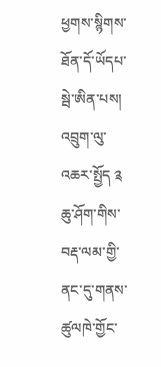ཕྱགས་སྙིགས་ཐོན་དོ་ཡོདཔ་སྦེ་ཨིན་པས། འབྲུག་ལུ་ འཆར་སྤྱོད ༉ ཆུ་ཤོག་གིས་ བརྡ་ལམ་གྱི་ནང་དུ་གནས་ཚུལཁེ་གྱོང་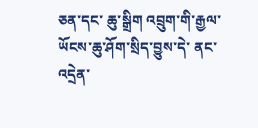ཅན་དང་ ཆུ་སྒྲིག འབྲུག་གི་རྒྱལ་ཡོངས་ཆུ་ཤོག་སྲིད་བྱུས་དེ་ ནང་འདྲེན་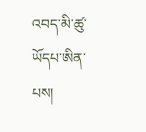འབད་མི་ཚུ་ཡོདཔ་ཨིན་པས།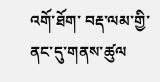འགོ་ཐོག་ བརྡ་ལམ་གྱི་ནང་དུ་གནས་ཚུལ